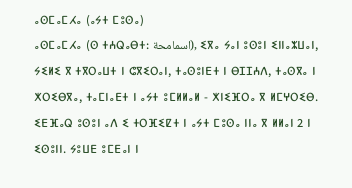ⴰⵙⵎⴰⵎⵃⴰ (ⴰⵢⵜ ⵎⵓⵙⴰ)
ⴰⵙⵎⴰⵎⵃⴰ (ⵙ ⵜⵄⵕⴰⴱⵜ: اسمامحة), ⵉⴳⴰ ⵢⴰⵏ ⵓⵙⵓⵏ ⵉⵏⵏⴰⵣⵡⴰⵏ, ⵢⵉⵍⵉ ⴳ ⵜⴳⵔⴰⵡⵜ ⵏ ⵛⴳⵉⵔⴰⵏ, ⵜⴰⵙⵓⵏⴹⵜ ⵏ ⴱⵊⵊⵄⴷ, ⵜⴰⵙⴳⴰ ⵏ ⵅⵔⵉⴱⴳⴰ, ⵜⴰⵎⵏⴰⴹⵜ ⵏ ⴰⵢⵜ ⵓⵎⵍⵍⴰⵍ - ⵅⵏⵉⴼⵔⴰ ⴳ ⵍⵎⵖⵔⵉⴱ. ⵉⴹⴼⴰⵕ ⵓⵙⵓⵏ ⴰⴷ ⵉ ⵜⵔⴼⵉⵇⵜ ⵏ ⴰⵢⵜ ⵎⵓⵙⴰ ⵏⵏⴰ ⴳ ⵍⵍⴰⵏ 2 ⵏ ⵉⵙⵓⵏⵏ. ⵢⵓⵡⴹ ⵓⵎⴹⴰⵏ ⵏ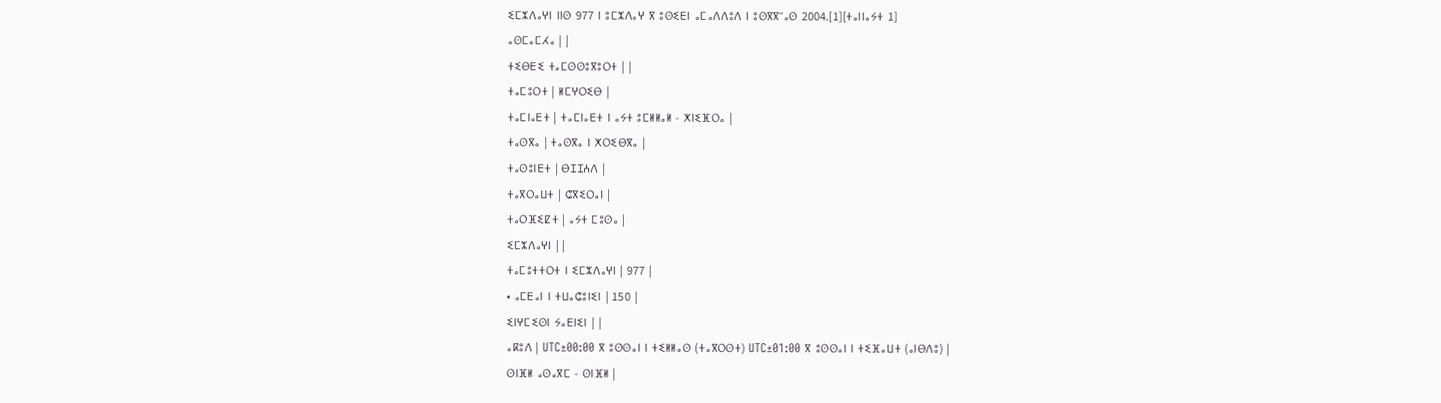ⵉⵎⵣⴷⴰⵖⵏ ⵏⵏⵙ 977 ⵏ ⵓⵎⵣⴷⴰⵖ ⴳ ⵓⵙⵉⴹⵏ ⴰⵎⴰⴷⴷⵓⴷ ⵏ ⵓⵙⴳⴳⵯⴰⵙ 2004.[1][ⵜⴰⵏⵏⴰⵢⵜ 1]
ⴰⵙⵎⴰⵎⵃⴰ | |
ⵜⵉⴱⴹⵉ ⵜⴰⵎⵙⵙⵓⴳⵓⵔⵜ | |
ⵜⴰⵎⵓⵔⵜ | ⵍⵎⵖⵔⵉⴱ |
ⵜⴰⵎⵏⴰⴹⵜ | ⵜⴰⵎⵏⴰⴹⵜ ⵏ ⴰⵢⵜ ⵓⵎⵍⵍⴰⵍ - ⵅⵏⵉⴼⵔⴰ |
ⵜⴰⵙⴳⴰ | ⵜⴰⵙⴳⴰ ⵏ ⵅⵔⵉⴱⴳⴰ |
ⵜⴰⵙⵓⵏⴹⵜ | ⴱⵊⵊⵄⴷ |
ⵜⴰⴳⵔⴰⵡⵜ | ⵛⴳⵉⵔⴰⵏ |
ⵜⴰⵔⴼⵉⵇⵜ | ⴰⵢⵜ ⵎⵓⵙⴰ |
ⵉⵎⵣⴷⴰⵖⵏ | |
ⵜⴰⵎⵓⵜⵜⵔⵜ ⵏ ⵉⵎⵣⴷⴰⵖⵏ | 977 |
• ⴰⵎⴹⴰⵏ ⵏ ⵜⵡⴰⵛⵓⵏⵉⵏ | 150 |
ⵉⵏⵖⵎⵉⵙⵏ ⵢⴰⴹⵏⵉⵏ | |
ⴰⴽⵓⴷ | UTC±00:00 ⴳ ⵓⵙⵙⴰⵏ ⵏ ⵜⵉⵍⵍⴰⵙ (ⵜⴰⴳⵔⵙⵜ) UTC±01:00 ⴳ ⵓⵙⵙⴰⵏ ⵏ ⵜⵉⴼⴰⵡⵜ (ⴰⵏⴱⴷⵓ) |
ⵙⵏⴼⵍ ⴰⵙⴰⴳⵎ - ⵙⵏⴼⵍ |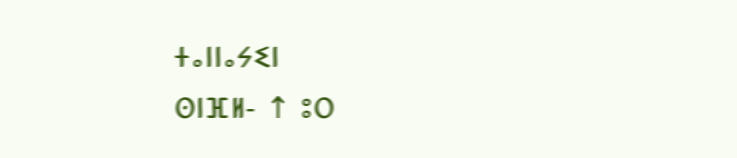ⵜⴰⵏⵏⴰⵢⵉⵏ
ⵙⵏⴼⵍ- ↑ ⵓⵔ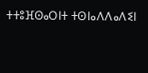ⵜⵜⵓⴼⵙⴰⵔⵏⵜ ⵜⵙⵏⴰⴷⴷⴰⴷⵉⵏ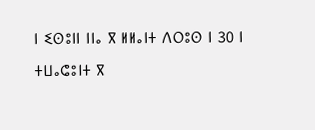ⵏ ⵉⵙⵓⵏⵏ ⵏⵏⴰ ⴳ ⵍⵍⴰⵏⵜ ⴷⵔⵓⵙ ⵏ 30 ⵏ ⵜⵡⴰⵛⵓⵏⵜ ⴳ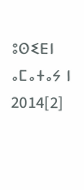ⵓⵙⵉⴹⵏ ⴰⵎⴰⵜⴰⵢ ⵏ 2014[2]